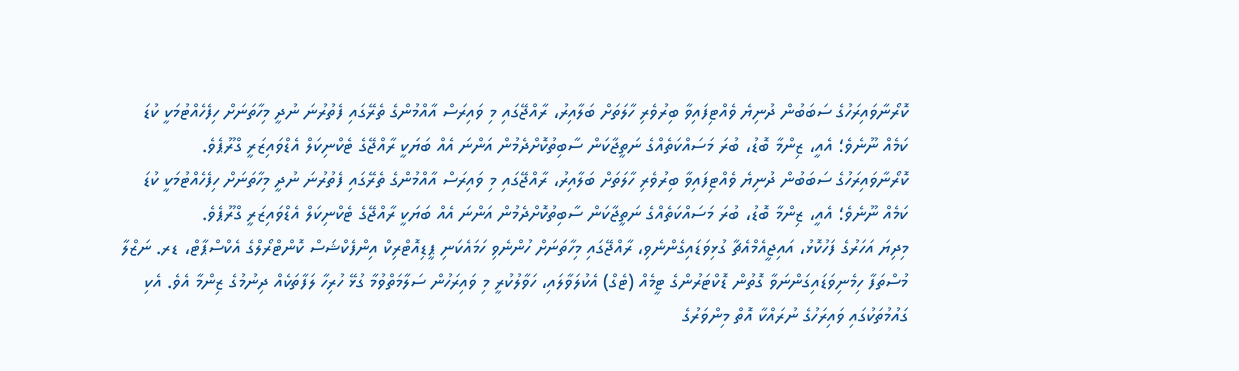ކޮރޯނާވައިރަހުގެ ސަބަބުން ދުނިޔެ ވެއްޓިފައިވާ ބިރުވެރި ހާލަތަށް ބަލާއިރު، ރާއްޖޭގައި މި ވައިރަސް އާއްމުންގެ ތެރޭގައި ފެތުރުނަ ނުދީ މިހާތަނަށް ހިފެހެއްޓުމަކީ ކުޑަ ކަމެއް ނޫނެވެ؛ އެއީ، ޒިންމާ ބޮޑު، ބުރަ މަސައްކަތެއްގެ ނަތީޖާކަން ސާބިތުކޮށްދެމުން އަންނަ އެއް ބަޔަކީ ރާއްޖޭގެ ޓެކްނިކަލް އެޑްވައިޒަރީ ގްރޫޕެވެ.
ކޮރޯނާވައިރަހުގެ ސަބަބުން ދުނިޔެ ވެއްޓިފައިވާ ބިރުވެރި ހާލަތަށް ބަލާއިރު، ރާއްޖޭގައި މި ވައިރަސް އާއްމުންގެ ތެރޭގައި ފެތުރުނަ ނުދީ މިހާތަނަށް ހިފެހެއްޓުމަކީ ކުޑަ ކަމެއް ނޫނެވެ؛ އެއީ، ޒިންމާ ބޮޑު، ބުރަ މަސައްކަތެއްގެ ނަތީޖާކަން ސާބިތުކޮށްދެމުން އަންނަ އެއް ބަޔަކީ ރާއްޖޭގެ ޓެކްނިކަލް އެޑްވައިޒަރީ ގްރޫޕެވެ.
މިދިޔަ އަހަރުގެ ފަހުކޮޅު، އައިޖީއެމްއެޗާ ގުޅިވަޑައިގެންނެވި، ރާއްޖޭގައި މިހާތަނަށް ހުންނެވި ހަމައެކަނި ޕީޑިއޮޓްރިކް އިންފެކްޝަސް ކޮންޓްރޯލްގެ އެކްސްޕާޓް، ޑރ. ނަޒްލާ މުސްތަފާ ހިމެނިވަޑައިގަންނަވާ ގޮތުން ޑޮކްޓަރުންގެ ޓީމެއް (ޓެގް) އެކުލަވާލައި، ހަވާލުކުރީ މި ވައިރަހުން ސަލާމަތްވުމާ ގުޅޭ ހުރިހާ ލަފާތަކެއް ދިނުމުގެ ޒިންމާ އެވެ. އެކި ގައުމުތަކުގައި ވައިރަހުގެ ނުރައްކާ އޮތް މިންވަރުގެ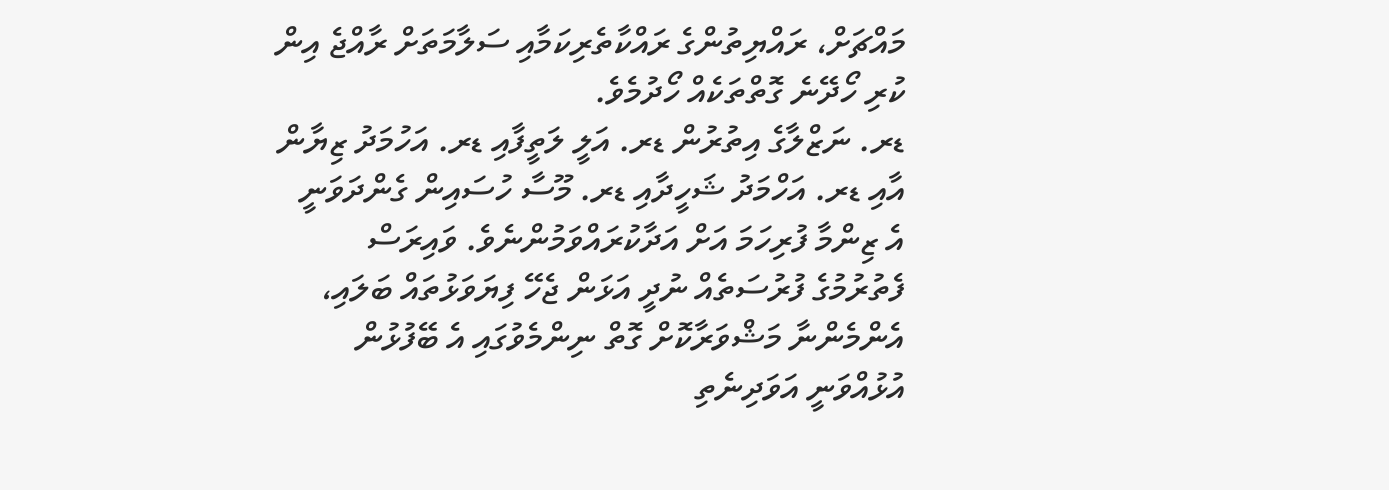މައްޗަށް، ރައްޔިތުންގެ ރައްކާތެރިކަމާއި ސަލާމަތަށް ރާއްޖެ އިން ކުރި ހޯދޭނެ ގޮތްތަކެއް ހޯދުމެވެ.
ޑރ. ނަޒްލާގެ އިތުރުން ޑރ. އަލީ ލަތީފާއި ޑރ. އަހުމަދު ޒިޔާން އާއި ޑރ. އަހްމަދު ޝަހީދާއި ޑރ. މޫސާ ހުސައިން ގެންދަވަނީ އެ ޒިންމާ ފުރިހަމަ އަށް އަދާކުރައްވަމުންނެވެ. ވައިރަސް ފެތުރުމުގެ ފުރުސަތެއް ނުދީ އަޅަން ޖެހޭ ފިޔަވަޅުތައް ބަލައި، އެންމެންނާ މަޝްވަރާކޮށް ގޮތް ނިންމެވުގައި އެ ބޭފުޅުން އުޅުއްވަނީ އަވަދިނެތި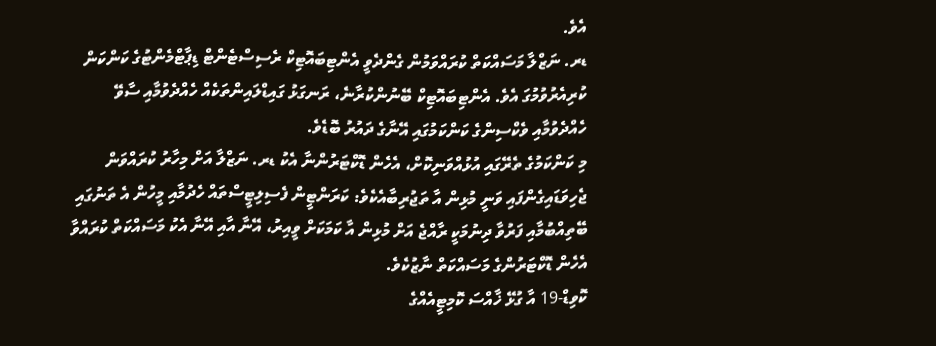އެވެ.
ޑރ. ނަޒްލާ މަސައްކަތް ކުރައްވަމުން ގެންދެވީ އެންޓިބައޮޓިކް ރެސިސްޓެންޓް ޑިޕާޓްމެންޓުގެ ކަންކަން ކުރިއެރުވުމުގަ އެވެ. އެންޓިބައޮޓިކް ބޭނުންކުރާނެ، ރަނގަޅު ގައިޑްލައިންތަކެއް ހެއްދެވުމާއި ސާވޭ ހެއްދެވުމާއި ވެކްސިންގެ ކަންކަމުގައި އޭނާގެ ދައުރު ބޮޑެވެ.
މި ކަންކަމުގެ ތެރޭގައި އުޅުއްވަނިކޮށް، އެހެން ޑޮކްޓަރުންނާ އެކު ޑރ. ނަޒްލާ އަށް މިހާރު ކުރައްވަން ޖެހިވަޑައިގެންފައި ވަނީ މުޅިން އާ ތަޖުރިބާއެކެވެ: ކަރަންޓީން ފެސިލިޓީސްތައް ހެދުމާއި މީހުން އެ ތަނުގައި ބޭތިއްބުމާއި ފަރުވާ ދިނުމަކީ ރާއްޖެ އަށް މުޅިން އާ ކަމަކަށް ވީއިރު، އޭނާ އާއި އޭނާ އެކު މަސައްކަތް ކުރައްވާ އެހެން ޑޮކްޓަރުންގެ މަސައްކަތް ނާޒުކެވެ.
ކޮވިޑް-19 އާ ގުޅޭ ޚާއްސަ ކޮމިޓީއެއްގެ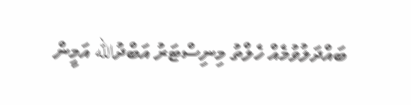ބައްދަލުވުމެއް ހެލްތު މިނިސްޓަރު އަބްދުالله އަމީން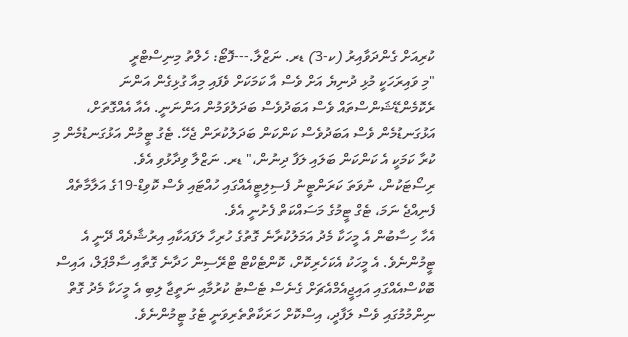ކުރިއަށް ގެންދަވާއިރު (ކ-3) ޑރ. ނަޒްލާ.---ފޮޓޯ: ހެލްތު މިނިސްޓްރީ
"މި ވައިރަހަކީ މުޅި ދުނިޔެ އަށް ވެސް އާ ކަމަކަށް ވެފައި މިއާ ގުޅިގެން އަންނަ ރެކޮމެންޑޭޝަންސްތައް ވެސް އަބަދުވެސް ބަދަލުވަމުން އަންނަނީ. އެއާ އެއްގޮތަށް، އަޅުގަނޑުމެން ވެސް އަބަދުވެސް ކަންކަން ބަދަލުކުރަން ޖެހޭ. ޓެގު ޓީމުން އަޅުގަނޑުމެން މި ކުރާ ކަމަކީ އެ ކަންކަން ބަލައި ލަފާ ދިނުން،" ޑރ. ނަޒްލާ ވިދާޅުވި އެވެ.
ރިސޯޓަކުން، ނުވަތަ ކަރަންޓީނު ފެސިލިޓީއެއްގައި ހުއްޓައި ވެސް ކޮވިޑް-19ގެ އަލާމާތެއް ފެނިއްޖެ ނަމަ، ޓެގް ޓީމުގެ މަސައްކަތް ފެށުނީ އެވެ.
އެހާ ހިސާބުން އެ މީހަކާ މެދު އަމަލުކުރާނެ ގޮތުގެ ހުރިހާ ލަފައަކާއި އިރުޝާދެއް ދޭނީ އެ ޓީމުންނެވެ. އެ މީހަކު އެކަހެރިކޮށް، ކޮންޓެކްޓް ޓްރޭސިން ހަދާނެ ގޮތާއި ސާމްޕަލް، އައިސް ބޮކްސްއެއްގައި އައިޖީއެމްއެޗަށް ގެނެސް ޓެސްޓު ކުރުމާއި ނަތީޖާ ލިބި އެ މީހަކާ މެދު ގޮތް ނިންމުމުގައި ވެސް ލަފާދީ، އިސްކޮށް ހަރަކާތްތެރިވަނީ ޓެގު ޓީމުންނެވެ.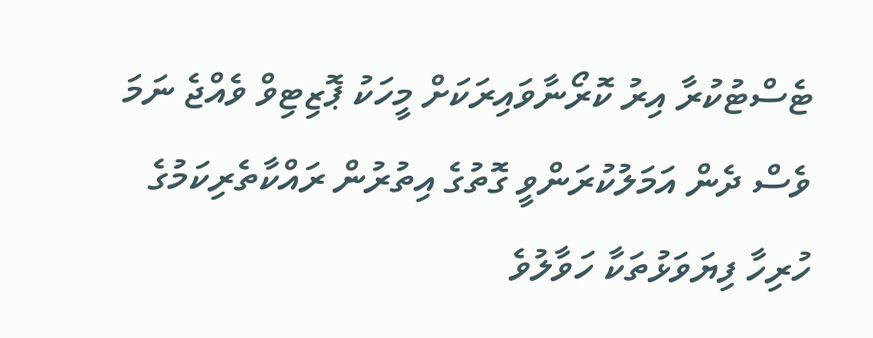ޓެސްޓުކުރާ އިރު ކޮރޯނާވައިރަކަށް މީހަކު ޕޮޒިޓިވް ވެއްޖެ ނަމަ ވެސް ދެން އަމަލުކުރަންވީ ގޮތުގެ އިތުރުން ރައްކާތެރިކަމުގެ ހުރިހާ ފިޔަވަޅުތަކާ ހަވާލުވެ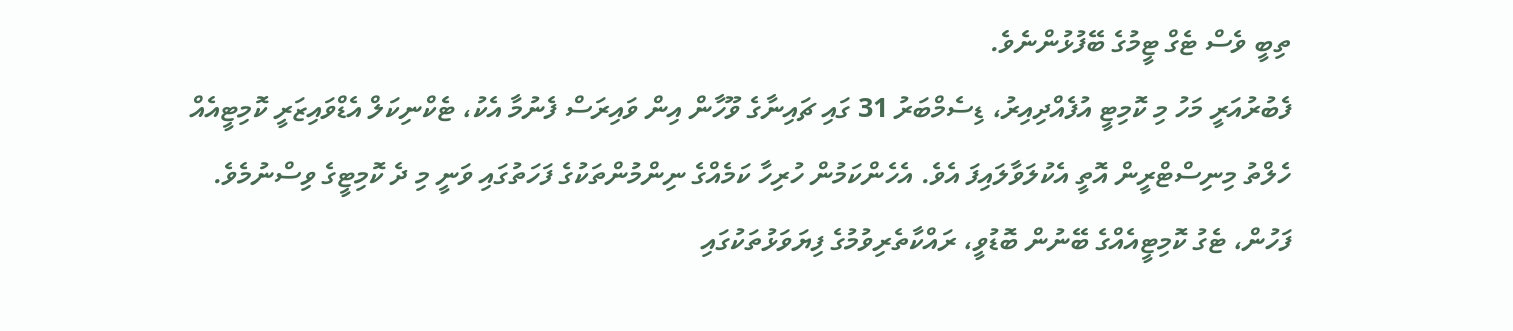ތިބީ ވެސް ޓެގް ޓީމުގެ ބޭފުޅުންނެވެ.
ފެބުރުއަރީ މަހު މި ކޮމިޓީ އުފެއްދިއިރު، ޑިސެމްބަރު 31 ގައި ޗައިނާގެ ވޫހާން އިން ވައިރަސް ފެނުމާ އެކު، ޓެކްނިކަލް އެޑްވައިޒަރީ ކޮމިޓީއެއް ހެލްތު މިނިސްޓްރީން އޮތީ އެކުލަވާލައިފަ އެވެ. އެހެންކަމުން ހުރިހާ ކަމެއްގެ ނިންމުންތަކުގެ ފަހަތުގައި ވަނީ މި ދެ ކޮމިޓީގެ ވިސްނުމެވެ.
ފަހުން، ޓެގު ކޮމިޓީއެއްގެ ބޭނުން ބޮޑުވީ، ރައްކާތެރިވުމުގެ ފިޔަވަޅުތަކުގައި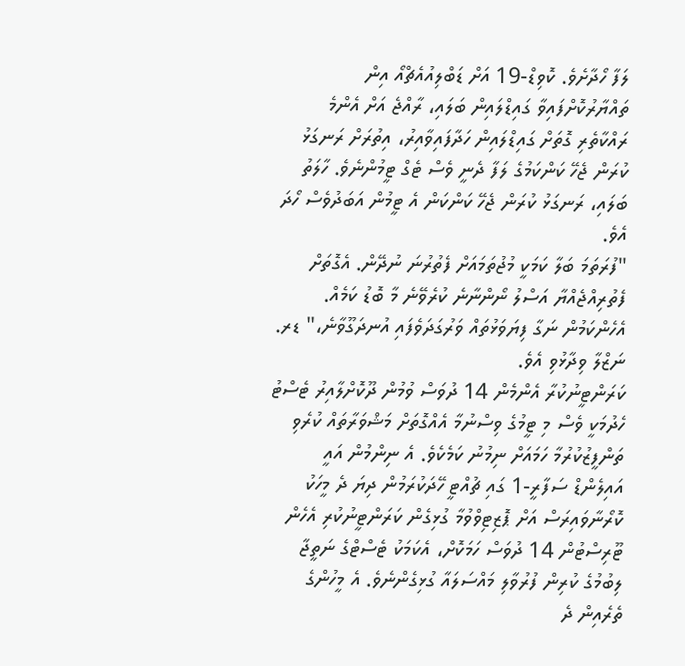ލަފާ ހޯދާށެވެ. ކޮވިޑް-19 އަށް ޑަބްލިއުއެޗްއޯ އިން ތައްޔާރުކޮށްފައިވާ ގައިޑްލައިން ބަލައި، ރާއްޖެ އަށް އެންމެ ރައްކާތެރި ގޮތަށް ގައިޑްލައިން ހަދާފައިވާއިރު، އިތުރަށް ރަނގަޅު ކުރަން ޖެހޭ ކަންކަމުގެ ލަފާ ދެނީ ވެސް ޓެގް ޓީމުންނެވެ. ހާލަތު ބަލައި، ރަނގަޅު ކުރަން ޖެހޭ ކަންކަން އެ ޓީމުން އަބަދުވެސް ހޯދަ އެވެ.
"ފުރަތަމަ ބަލާ ކަމަކީ މުޖުތަމައަށް ފެތުރުނަ ނުދޭން. އެގޮތަށް ފެތުރިއްޖެއްޔާ އަސްލު ނޯންނާނެ ކުރެވޭނެ މާ ބޮޑު ކަމެއް. އެހެންކަމުން ނަގާ ފިޔަވަޅުތައް ވަރުގަދަވެފައި އުނދަގޫވާނެ،" ޑރ. ނަޒްލާ ވިދާޅުވި އެވެ.
ކަރަންޓީނުކުރާ އެންމެން 14 ދުވަސް ވުމުން ދޫކޮށްލާއިރު ޓެސްޓު ހެދުމަކީ ވެސް މި ޓީމުގެ ވިސްނުމާ އެއްގޮތަށް މަޝްވަރާތައް ކުރެވި ތަންފީޒުކުރުމާ ހަމައަށް ނިމުނު ކަމެކެވެ. އެ ނިންމުން އައީ އައިލެންޑް ސަފާރީ-1 ގައި ޗުއްޓީ ހޭދަކުރަމުން ދިޔަ ދެ މީހަކު ކޮރޯނާވައިރަސް އަށް ޕޮޒިޓިވްވުމާ ގުޅިގެން ކަރަންޓީނުކުރި އެހެން ޓޫރިސްޓުން 14 ދުވަސް ހަމަކޮށް، އެކަމަކު ޓެސްޓްގެ ނަތީޖާ ލިބުމުގެ ކުރިން ފުރުވާލި މައްސަލައާ ގުޅިގެންނެވެ. އެ މީހުންގެ ތެރެއިން ދެ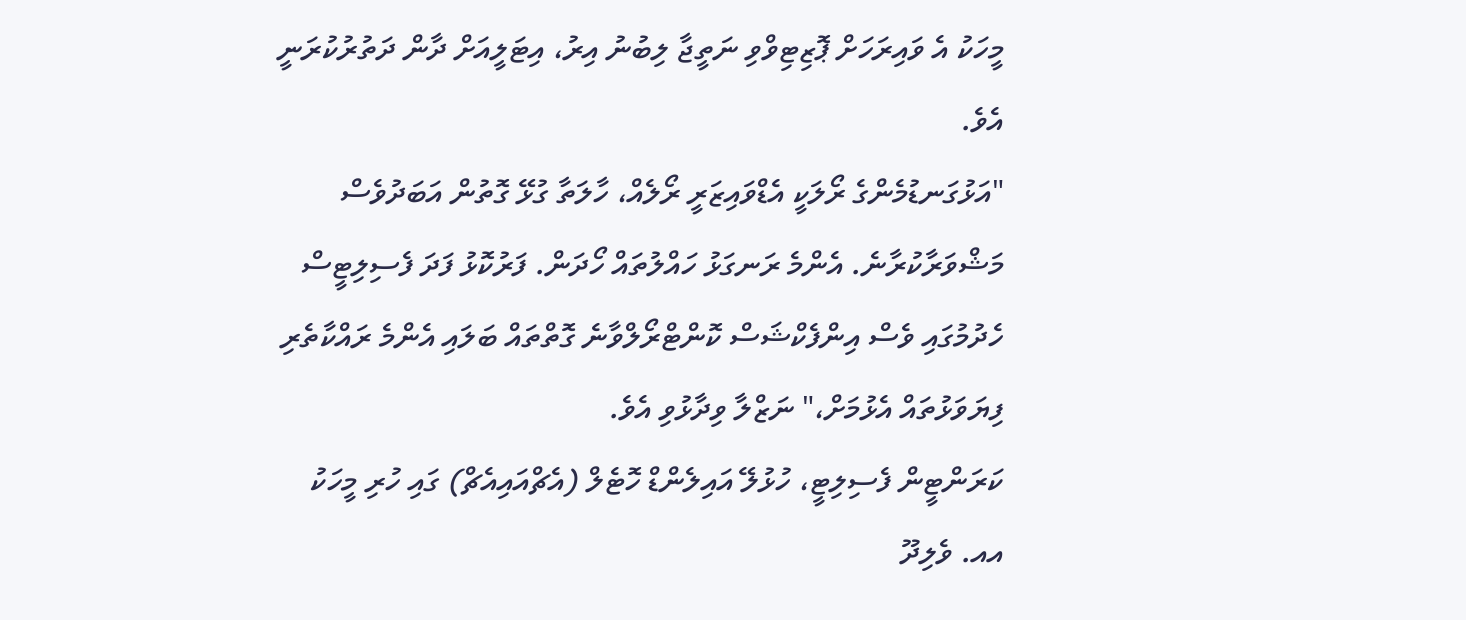މީހަކު އެ ވައިރަހަށް ޕޮޒިޓިވްވި ނަތީޖާ ލިބުނު އިރު، އިޓަލީއަށް ދާން ދަތުރުކުރަނީ އެވެ.
"އަޅުގަނޑުމެންގެ ރޯލަކީ އެޑްވައިޒަރީ ރޯލެއް، ހާލަތާ ގުޅޭ ގޮތުން އަބަދުވެސް މަޝްވަރާކުރާނެ. އެންމެ ރަނގަޅު ހައްލުތައް ހޯދަން. ފަރުކޮޅު ފަދަ ފެސިލިޓީސް ހެދުމުގައި ވެސް އިންފެކްޝަސް ކޮންޓްރޯލްވާނެ ގޮތްތައް ބަލައި އެންމެ ރައްކާތެރި ފިޔަވަޅުތައް އެޅުމަށް،" ނަޒްލާ ވިދާޅުވި އެވެ.
ކަރަންޓީން ފެސިލިޓީ، ހުޅުލޭ އައިލެންޑް ހޮޓެލް (އެޗްއައިއެޗް) ގައި ހުރި މީހަކު އއ. ވެލިދޫ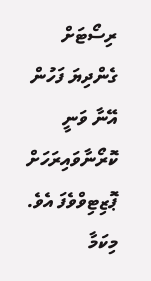ރިސޯޓަށް ގެންދިޔަ ފަހުން އޭނާ ވަނީ ކޮރޯނާވައިރަހަށް ޕޮޒިޓިވްވެފަ އެވެ. މިކަމާ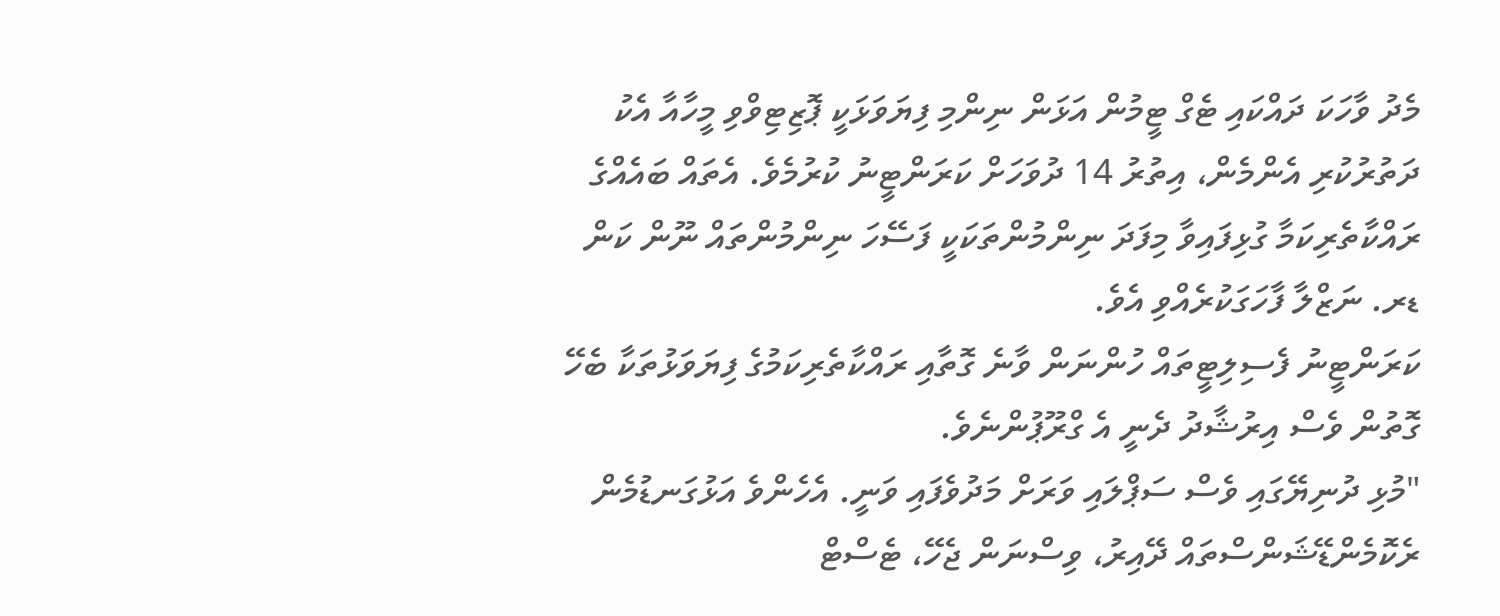މެދު ވާހަކަ ދައްކައި ޓެގް ޓީމުން އަޅަން ނިންމި ފިޔަވަޅަކީ ޕޮޒިޓިވްވި މީހާއާ އެކު ދަތުރުކުރި އެންމެން، އިތުރު 14 ދުވަހަށް ކަރަންޓީނު ކުރުމެވެ. އެތައް ބައެއްގެ ރައްކާތެރިކަމާ ގުޅިފައިވާ މިފަދަ ނިންމުންތަކަކީ ފަސޭހަ ނިންމުންތައް ނޫން ކަން ޑރ. ނަޒްލާ ފާހަގަކުރެއްވި އެވެ.
ކަރަންޓީނު ފެސިލިޓީތައް ހުންނަން ވާނެ ގޮތާއި ރައްކާތެރިކަމުގެ ފިޔަވަޅުތަކާ ބެހޭ ގޮތުން ވެސް އިރުޝާދު ދެނީ އެ ގްރޫޕުންނެވެ.
"މުޅި ދުނިޔޭގައި ވެސް ސަޕްލައި ވަރަށް މަދުވެފައި ވަނީ. އެހެންވެ އަޅުގަނޑުމެން ރެކޮމެންޑޭޝަންސްތައް ދޭއިރު، ވިސްނަން ޖެހޭ، ޓެސްޓް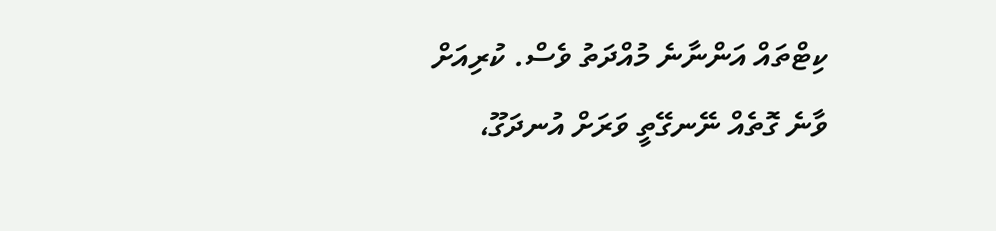ކިޓްތައް އަންނާނެ މުއްދަތު ވެސް. ކުރިއަށް ވާނެ ގޮތެއް ނޭނގޭތީ ވަރަށް އުނދަގޫ،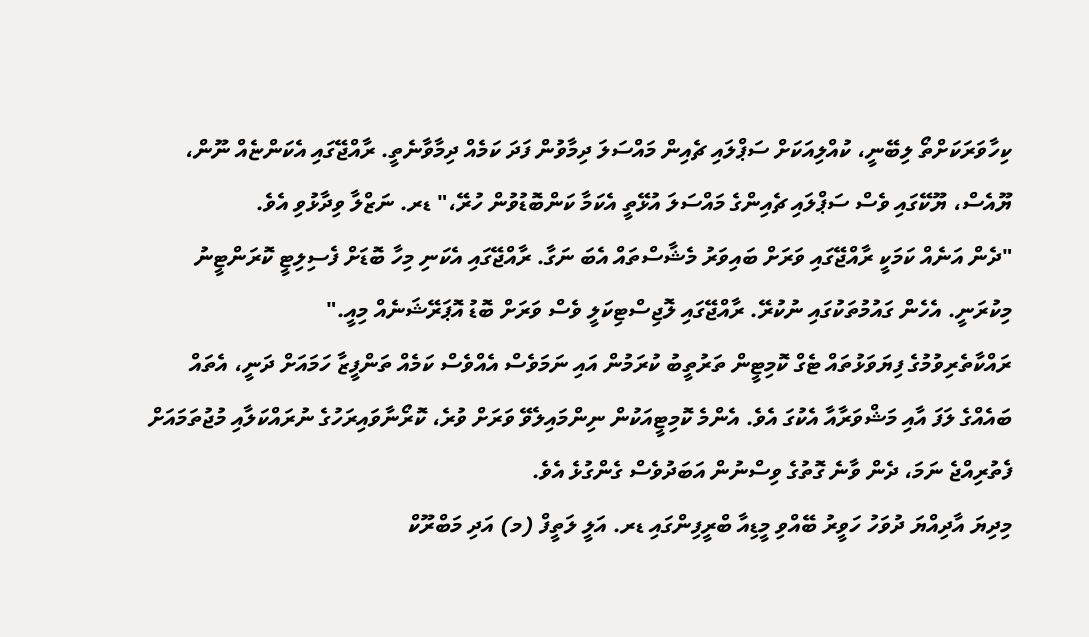ކިހާވަރަކަށްތޯ ލިބޭނީ، ކުއްލިއަކަށް ސަޕްލައި ޗެއިން މައްސަލަ ދިމާވުން ފަދަ ކަމެއް ދިމާވާނެތީ. ރާއްޖޭގައި އެކަންޏެއް ނޫން، ޔޫއެސް، ޔޫކޭގައި ވެސް ސަޕްލައި ޗެއިންގެ މައްސަލަ އުޅޭތީ އެކަމާ ކަންބޮޑުވުން ހުރޭ،" ޑރ. ނަޒްލާ ވިދާޅުވި އެވެ.
"ދެން އަނެއް ކަމަކީ ރާއްޖޭގައި ވަރަށް ބައިވަރު މެޝާސްތައް އެބަ ނަގާ. ރާއްޖޭގައި އެކަނި މިހާ ބޮޑަށް ފެސިލިޓީ ކޮރަންޓީނު މިކުރަނީ. އެހެން ގައުމުތަކުގައި ނުކުރޭ. ރާއްޖޭގައި ލޮޖިސްޓިކަލީ ވެސް ވަރަށް ބޮޑު އޮޕަރޭޝަނެއް މިއީ."
ރައްކާތެރިވުމުގެ ފިޔަވަޅުތައް ޓެގް ކޮމިޓީން ތަރުތީބު ކުރަމުން އައި ނަމަވެސް އެއްވެސް ކަމެއް ތަންފީޒާ ހަމައަށް ދަނީ، އެތައް ބައެއްގެ ލަފަ އާއި މަޝްވަރާއާ އެކުގަ އެވެ. އެންމެ ކޮމިޓީއަކުން ނިންމައިލެވޭ ވަރަށް ވުރެ، ކޮރޯނާވައިރަހުގެ ނުރައްކަލާއި މުޖުތަމައަށް ފެތުރިއްޖެ ނަމަ، ދެން ވާނެ ގޮތުގެ ވިސްނުން އަބަދުވެސް ގެންގުޅެ އެވެ.
މިދިޔަ އާދިއްޔަ ދުވަހު ހަވީރު ބޭއްވި މީޑިއާ ބްރީފިންގައި ޑރ. އަލީ ލަތީފް (މ) އަދި މަބްރޫކް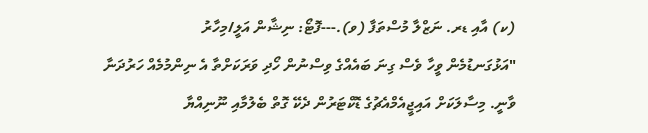(ކ) އާއި ޑރ. ނަޒްލާ މުސްތަފާ (ވ).---ފޮޓޯ: ނިޝާން އަލީ/މިހާރު
"އަޅުގަނޑުމެން ވީހާ ވެސް ގިނަ ބައެއްގެ ވިސްނުން ހޯދި ވަރަކަށްތާ އެ ނިންމުމެއް ހަރުދަނާ ވާނީ. މިސާލަކަށް އައިޖީއެމްއެޗުގެ ޑޮކްޓަރުން ދެކޭ ގޮތް ބެލުމާއި ނޫނިއްޔާ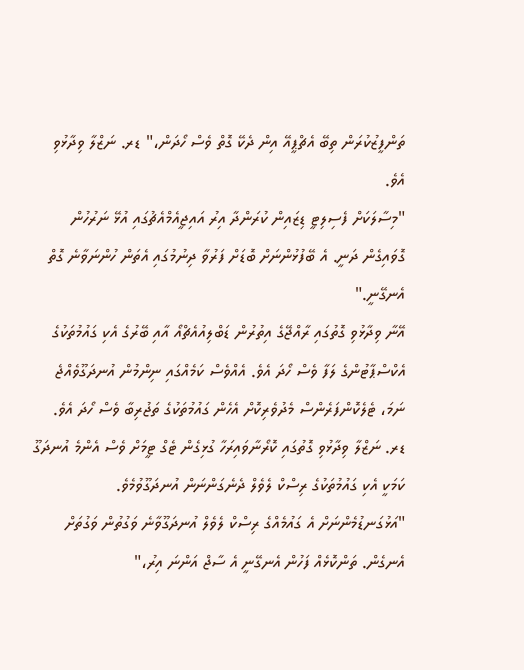ތަންފީޒުކުރަން ތިބޭ އެޗްޕީއޭ އިން ދެކޭ ގޮތް ވެސް ހޯދަން،" ޑރ. ނަޒްލާ ވިދާޅުވި އެވެ.
"މިސާލަކަށް ފެސިލިޓީ ޑިޒައިން ކުރަންދާ އިރު އައިޖީއެމްއެޗުގައި އުޅޭ ނަރުހުން ގޮވައިގެން ދަނީ. އެ ބޭފުޅުންނަށް ބޮޑަށް ފަރުވާ ދިނުމުގައި އެތަން ހުންނަވާނެ ގޮތް އެނގޭނީ."
އޭނާ ވިދާޅުވި ގޮތުގައި ރާއްޖޭގެ އިތުރުން ޑަބްލިއުއެޗްއޯ އާއި ބޭރުގެ އެކި ގައުމުތަކުގެ އެކްސްޕާޓުންގެ ލަފާ ވެސް ހޯދަ އެވެ. އެއްވެސް ކަމެއްގައި ނިންމުން އުނދަގޫވެއްޖެ ނަމަ، ޓެލެކޮންފަރެންސް މެދުވެރިކޮށް އެހެން ގައުމުތަކުގެ ތަޖުރިބާ ވެސް ހޯދަ އެވެ.
ޑރ. ނަޒްލާ ވިދާޅުވި ގޮތުގައި ކޮރޯނާވައިރަހާ ގުޅިގެން ޓެގް ޓީމަށް ވެސް އެންމެ އުނދަގޫ ކަމަކީ އެކި ގައުމުތަކުގެ ރިސްކް ލެވެލް ދެނެގަންނަން އުނދަގޫވުމެވެ.
"އަޅުގަނޑުމެންނަށް އެ ގައުމެއްގެ ރިސްކް ލެވެލް އުނދަގޫވާނެ ވަގުތުން ވަގުތަށް އެނގެން. ތަންކޮޅެއް ފަހުން އެނގޭނީ އެ ސާޖް އަންނަ އިރު،"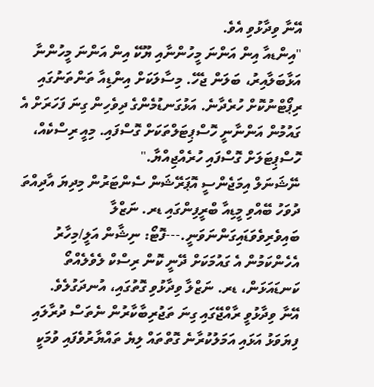އޭނާ ވިދާޅުވި އެވެ.
"އިންޑއާ އިން އަންނަ މީހުންނާއި ޔޫކޭ އިން އަންނަ މީހުންނާ އަޅާބަލާއިރު، ބަލަން ޖެހޭ. މިސާލަކަށް އިންޑިއާ ތަންތަނުގައި ރިޕޯޓްނުކޮށް ހުރެދާނެ. އަޅުގަނޑުމެންގެ ދިވެހިން ގިނަ ފަހަރަށް އެ ގައުމުން އަންނާނީ ހޮސްޕިޓަލްތަކަށް ގޮސްފައި. މިއީ ރިސްކެއް، ހޮސްޕިޓަލަށް ގޮސްފައި ހުރެއްޖިއްޔާ."
ނޭޝަނަލް އިމަޖެންސީ އޮޕަރޭޝަން ސެންޓަރުން މިދިޔަ އާދިއްތަ ދުވަހު ބޭއްވި މީޑިއާ ބްރީފިންގައި ޑރ. ނަޒްލާ ބައިވެރިވެވަޑައިގަންނަވަނީ.---ފޮޓޯ: ނިޝާން އަލީ/މިހާރު
އެހެންކަމުން އެ ގައުމަކަށް ދޭނީ ކޮން ރިސްކް ލެވެލެއްތޯ ކަނޑައަޅަން، ޑރ. ނަޒްލާ ވިދާޅުވި ގޮތުގައި، އުނދަގުލެވެ.
އޭނާ ވިދާޅުވީ ރާއްޖޭގައި ގިނަ ތަޖުރިބާކާރުން ނެތަސް ދުރާލައި ފިޔަވަޅު އަޅައި އަމަލުކުރާނެ ގޮތްތައް ލިޔެ ތައްޔާރުވެފައި ވުމަކީ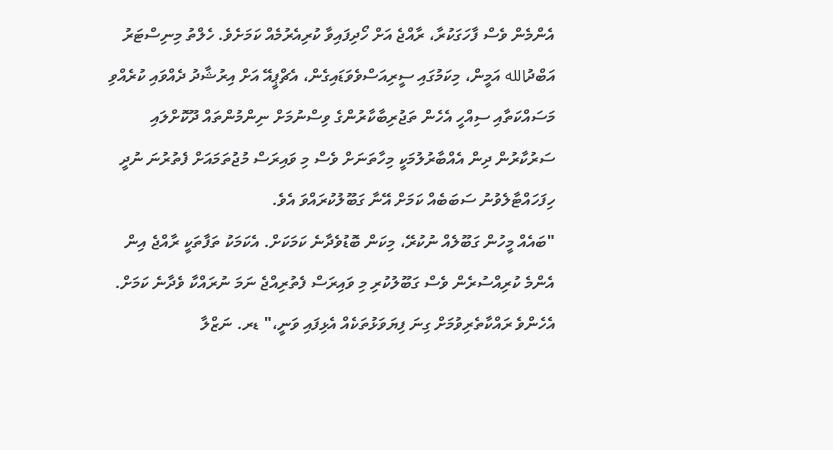އެންމެން ވެސް ފާހަގަކުރާ، ރާއްޖެ އަށް ހޯދިފައިވާ ކުރިއެރުމެއް ކަމަށެވެ. ހެލްތު މިނިސްޓަރު އަބްދުالله އަމީން، މިކަމުގައި ސީރިއަސްވެވަޑައިގެން، އެޗްޕީއޭ އަށް އިރުޝާދު ދެއްވައި ކުރެއްވި މަސައްކަތާއި ސިއްހީ އެހެން ތަޖުރިބާކާރުންގެ ވިސްނުމަށް ނިންމުންތައް ދޫކޮށްލައި ސަރުކާރުން ދިން އެއްބާރުލުމަކީ މިހާތަނަށް ވެސް މި ވައިރަސް މުޖުތަމައަށް ފެތުރުނަ ނުދީ ހިފަހައްޓާލެވުނު ސަބަބެއް ކަމަށް އޭނާ ގަބޫލުކުރައްވަ އެވެ.
"ބައެއް މީހުން ގަބޫލެއް ނުކުރޭ، މިކަން ބޮޑުވެދާނެ ކަމަކަށް. އެކަމަކު ތަފާތަކީ ރާއްޖެ އިން އެންމެ ކުރިއްސުރެން ވެސް ގަބޫލުކުރި މި ވައިރަސް ފެތުރިއްޖެ ނަމަ ނުރައްކާ ވެދާނެ ކަމަށް. އެހެންވެ ރައްކާތެރިވުމަށް ގިނަ ފިޔަވަޅުތަކެއް އެޅިފައި ވަނީ،" ޑރ. ނަޒްލާ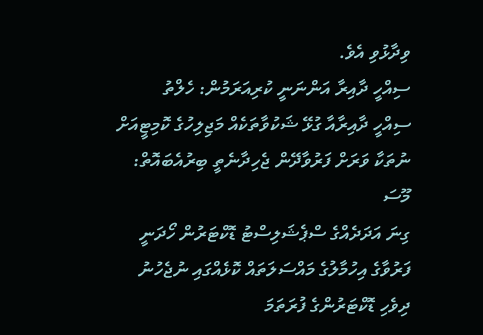ވިދާޅުވި އެވެ.
ސިއްހީ ދާއިރާ އަންނަނީ ކުރިއަރަމުން: ހެލްތު
ސިއްހީ ދާއިރާއާ ގުޅޭ ޝަކުވާތަކެއް މަޖިލިހުގެ ކޮމިޓީއަށް
ނުތަކާ ވަރަށް ފަރުވާދޭން ޖެހިދާނެތީ ބިރުއެބައޮތް: މޫސަ
ގިނަ އަދަދެއްގެ ސްޕެޝަލިސްޓު ޑޮކްޓަރުން ހޯދަނީ
ފަރުވާގެ އިހުމާލުގެ މައްސަލަތައް ކޮޅެއްގައި ނުޖެހުނު
ދިވެހި ޑޮކްޓަރުންގެ ފުރަތަމަ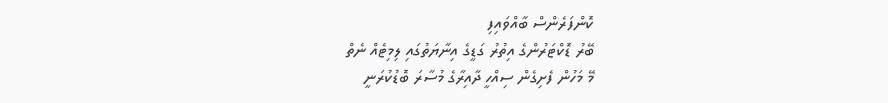ކޮންފަރެންސް ބާއްވައިފި
ބޭރު ޑޮކްޓަރުންގެ އިތުރު ގަޑީގެ އިނާޔަތުގައި ލިމިޓެއް ނެތް
މޭ މަހުން ފެށިގެން ސިއްހީ ދާއިރާގެ މުސާރަ ބޮޑުކުރަނީ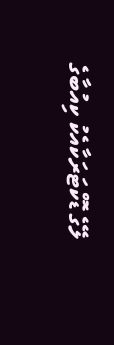ލޭގެ ޑޮކްޓަރަކާއެކު ކިއުބާގެ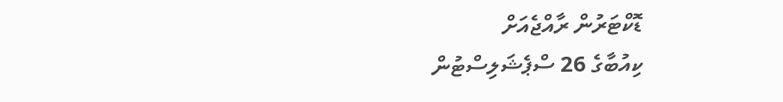ޑޮކްޓަރުން ރާއްޖެއަށް
ކިއުބާގެ 26 ސްޕެޝަލިސްޓުން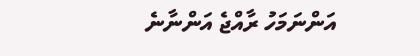އަންނަމަހު ރާއްޖެ އަންނާނެ